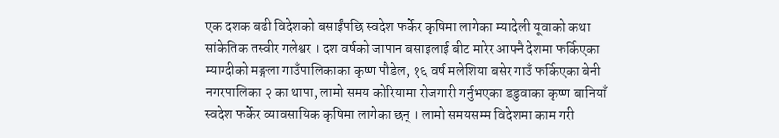एक दशक बढी विदेशको बसाईंपछि स्वदेश फर्केर कृषिमा लागेका म्यादेली यूवाको कथा
सांकेतिक तस्वीर गलेश्वर । दश वर्षको जापान बसाइलाई बीट मारेर आफ्नै देशमा फर्किएका म्याग्दीको मङ्गला गाउँपालिकाका कृष्ण पौडेल, १६ वर्ष मलेशिया बसेर गाउँ फर्किएका बेनी नगरपालिका २ का थापा, लामो समय कोरियामा रोजगारी गर्नुभएका डडुवाका कृष्ण बानियाँ स्वदेश फर्केर व्यावसायिक कृषिमा लागेका छन् । लामो समयसम्म विदेशमा काम गरी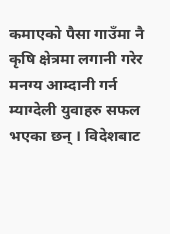कमाएको पैसा गाउँमा नै कृषि क्षेत्रमा लगानी गरेर मनग्य आम्दानी गर्न म्याग्देली युवाहरु सफल भएका छन् । विदेशबाट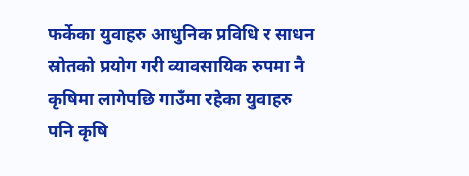फर्केका युवाहरु आधुनिक प्रविधि र साधन स्रोतको प्रयोग गरी व्यावसायिक रुपमा नै कृषिमा लागेपछि गाउँमा रहेका युवाहरु पनि कृषि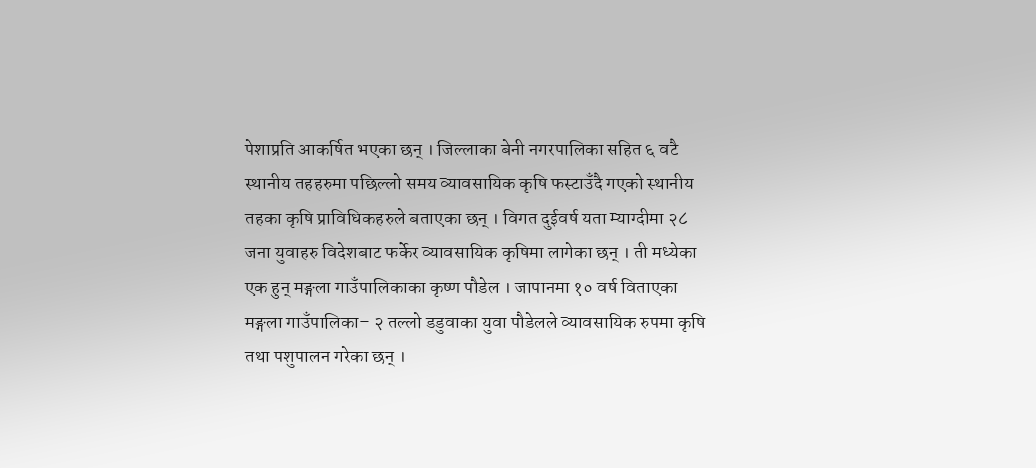पेशाप्रति आकर्षित भएका छन् । जिल्लाका बेनी नगरपालिका सहित ६ वटै स्थानीय तहहरुमा पछिल्लो समय व्यावसायिक कृषि फस्टाउँदै गएको स्थानीय तहका कृषि प्राविधिकहरुले बताएका छन् । विगत दुईवर्ष यता म्याग्दीमा २८ जना युवाहरु विदेशबाट फर्केर व्यावसायिक कृषिमा लागेका छन् । ती मध्येका एक हुन् मङ्गला गाउँपालिकाका कृष्ण पौडेल । जापानमा १० वर्ष विताएका मङ्गला गाउँपालिका– २ तल्लो डडुवाका युवा पौडेलले व्यावसायिक रुपमा कृषि तथा पशुपालन गरेका छन् ।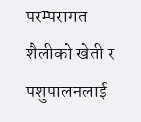परम्परागत शैलीको खेती र पशुपालनलाई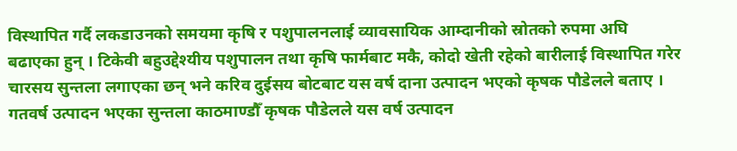विस्थापित गर्दै लकडाउनको समयमा कृषि र पशुपालनलाई व्यावसायिक आम्दानीको स्रोतको रुपमा अघि बढाएका हुन् । टिकेवी बहुउद्देश्यीय पशुपालन तथा कृषि फार्मबाट मकै, कोदो खेती रहेको बारीलाई विस्थापित गरेर चारसय सुन्तला लगाएका छन् भने करिव दुईसय बोटबाट यस वर्ष दाना उत्पादन भएको कृषक पौडेलले बताए । गतवर्ष उत्पादन भएका सुन्तला काठमाण्डौँ कृषक पौडेलले यस वर्ष उत्पादन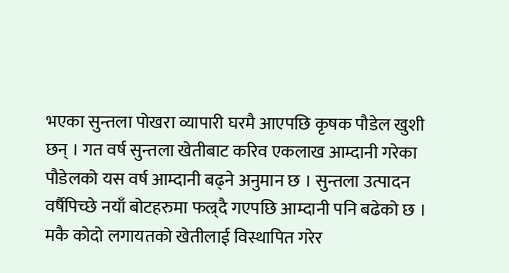भएका सुन्तला पोखरा व्यापारी घरमै आएपछि कृषक पौडेल खुशी छन् । गत वर्ष सुन्तला खेतीबाट करिव एकलाख आम्दानी गरेका पौडेलको यस वर्ष आम्दानी बढ्ने अनुमान छ । सुन्तला उत्पादन वर्षैपिच्छे नयाँ बोटहरुमा फल्र्दै गएपछि आम्दानी पनि बढेको छ । मकै कोदो लगायतको खेतीलाई विस्थापित गरेर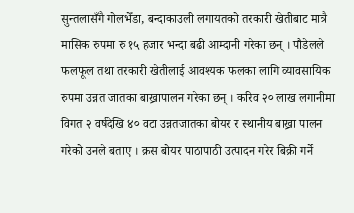सुन्तलासँगै गोलभेँडा, बन्दाकाउली लगायतको तरकारी खेतीबाट मात्रै मासिक रुपमा रु १५ हजार भन्दा बढी आम्दानी गरेका छन् । पौडेलले फलफूल तथा तरकारी खेतीलाई आवश्यक फलका लागि व्यावसायिक रुपमा उन्नत जातका बाख्रापालन गरेका छन् । करिव २० लाख लगानीमा विगत २ वर्षदेखि ४० वटा उन्नतजातका बोयर र स्थानीय बाख्रा पालन गरेको उनले बताए । क्रस बोयर पाठापाठी उत्पादन गरेर बिक्री गर्ने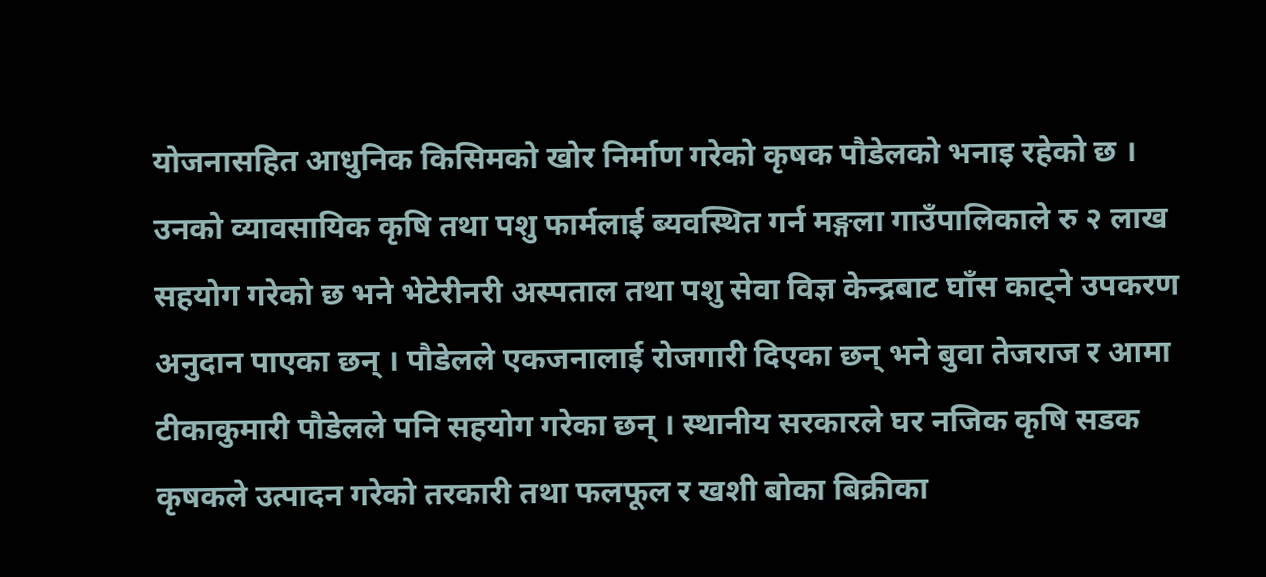योजनासहित आधुनिक किसिमको खोर निर्माण गरेको कृषक पौडेलको भनाइ रहेको छ । उनको व्यावसायिक कृषि तथा पशु फार्मलाई ब्यवस्थित गर्न मङ्गला गाउँपालिकाले रु २ लाख सहयोग गरेको छ भने भेटेरीनरी अस्पताल तथा पशु सेवा विज्ञ केन्द्रबाट घाँस काट्ने उपकरण अनुदान पाएका छन् । पौडेलले एकजनालाई रोजगारी दिएका छन् भने बुवा तेजराज र आमा टीकाकुमारी पौडेलले पनि सहयोग गरेका छन् । स्थानीय सरकारले घर नजिक कृषि सडक कृषकले उत्पादन गरेको तरकारी तथा फलफूल र खशी बोका बिक्रीका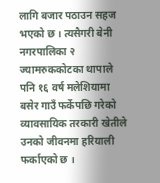लागि बजार पठाउन सहज भएको छ । त्यसैगरी बेनी नगरपालिका २ ज्यामरुककोटका थापाले पनि १६ वर्ष मलेशियामा बसेर गाउँ फर्केपछि गरेको व्यावसायिक तरकारी खेतीले उनको जीवनमा हरियाली फर्काएको छ ।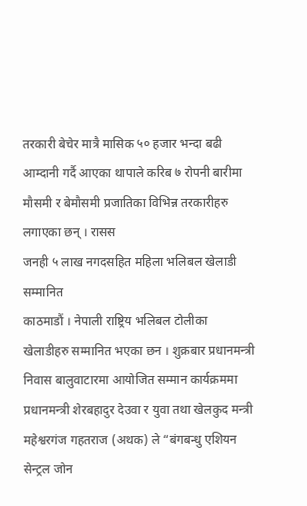तरकारी बेचेर मात्रै मासिक ५० हजार भन्दा बढी आम्दानी गर्दै आएका थापाले करिब ७ रोपनी बारीमा मौसमी र बेमौसमी प्रजातिका विभिन्न तरकारीहरु लगाएका छन् । रासस
जनही ५ लाख नगदसहित महिला भलिबल खेलाडी सम्मानित
काठमाडौं । नेपाली राष्ट्रिय भलिबल टोलीका खेलाडीहरु सम्मानित भएका छन । शुक्रबार प्रधानमन्त्री निवास बालुवाटारमा आयोजित सम्मान कार्यक्रममा प्रधानमन्त्री शेरबहादुर देउवा र युवा तथा खेलकुद मन्त्री महेश्वरगंज गहतराज (अथक) ले “बंगबन्धु एशियन सेन्ट्रल जोन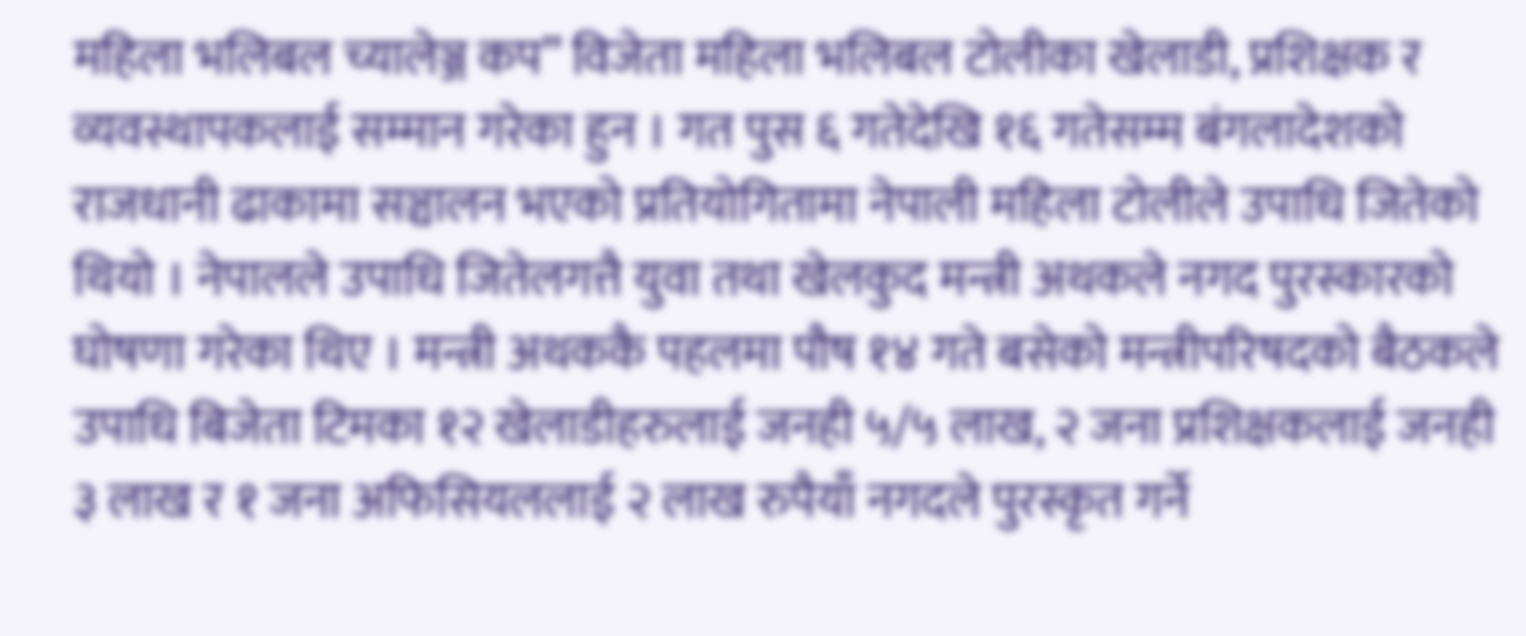महिला भलिबल च्यालेञ्ज कप” विजेता महिला भलिबल टोलीका खेलाडी, प्रशिक्षक र व्यवस्थापकलाई सम्मान गरेका हुन । गत पुस ६ गतेदेखि १६ गतेसम्म बंगलादेशको राजधानी ढाकामा सञ्चालन भएको प्रतियोगितामा नेपाली महिला टोलीले उपाधि जितेको थियो । नेपालले उपाधि जितेलगत्तै युवा तथा खेलकुद मन्त्री अथकले नगद पुरस्कारको घोषणा गरेका थिए । मन्त्री अथककै पहलमा पौष १४ गते बसेको मन्त्रीपरिषदको बैठकले उपाधि बिजेता टिमका १२ खेलाडीहरुलाई जनही ५/५ लाख, २ जना प्रशिक्षकलाई जनही ३ लाख र १ जना अफिसियललाई २ लाख रुपैयाँ नगदले पुरस्कृत गर्ने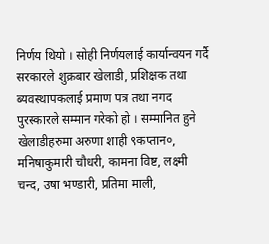निर्णय थियो । सोही निर्णयलाई कार्यान्वयन गर्दै सरकारले शुक्रबार खेलाडी, प्रशिक्षक तथा ब्यवस्थापकलाई प्रमाण पत्र तथा नगद पुरस्कारले सम्मान गरेको हो । सम्मानित हुने खेलाडीहरुमा अरुणा शाही ९कप्तान०, मनिषाकुमारी चौधरी, कामना विष्ट, लक्ष्मी चन्द, उषा भण्डारी, प्रतिमा माली,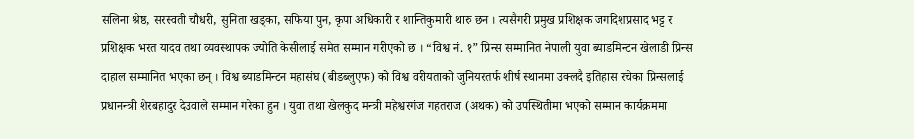सलिना श्रेष्ठ, सरस्वती चौधरी, सुनिता खड्का, सफिया पुन, कृपा अधिकारी र शान्तिकुमारी थारु छन । त्यसैगरी प्रमुख प्रशिक्षक जगदिशप्रसाद भट्ट र प्रशिक्षक भरत यादव तथा व्यवस्थापक ज्योति केसीलाई समेत सम्मान गरीएको छ । “विश्व नं. १” प्रिन्स सम्मानित नेपाली युवा ब्याडमिन्टन खेलाडी प्रिन्स दाहाल सम्मानित भएका छन् । विश्व ब्याडमिन्टन महासंघ (बीडब्लुएफ) को विश्व वरीयताको जुनियरतर्फ शीर्ष स्थानमा उक्लदै इतिहास रचेका प्रिन्सलाई प्रधानन्त्री शेरबहादुर देउवाले सम्मान गरेका हुन । युवा तथा खेलकुद मन्त्री महेश्वरगंज गहतराज (अथक) को उपस्थितीमा भएको सम्मान कार्यक्रममा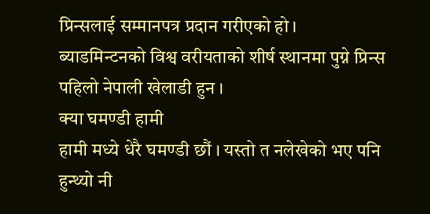प्रिन्सलाई सम्मानपत्र प्रदान गरीएको हो । ब्याडमिन्टनको विश्व वरीयताको शीर्ष स्थानमा पुग्ने प्रिन्स पहिलो नेपाली खेलाडी हुन ।
क्या घमण्डी हामी
हामी मध्ये धेरै घमण्डी छौं । यस्तो त नलेखेको भए पनि हुन्थ्यो नी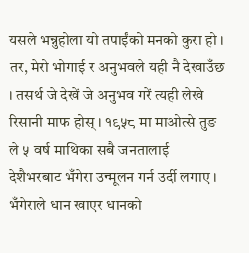यसले भन्नुहोला यो तपाईंको मनको कुरा हो । तर, मेरो भोगाई र अनुभवले यही नै देखाउँछ । तसर्थ जे देखें जे अनुभव गरें त्यही लेखे रिसानी माफ होस् । १९५८ मा माओत्से तुङ ले ५ वर्ष माथिका सबै जनतालाई देशैभरबाट भँगेरा उन्मूलन गर्न उर्दी लगाए । भँगेराले धान खाएर धानको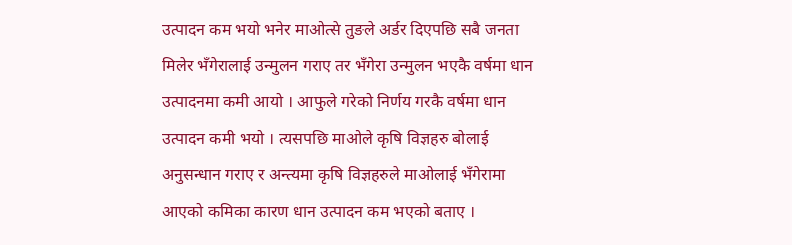उत्पादन कम भयो भनेर माओत्से तुङले अर्डर दिएपछि सबै जनता मिलेर भँगेरालाई उन्मुलन गराए तर भँगेरा उन्मुलन भएकै वर्षमा धान उत्पादनमा कमी आयो । आफुले गरेको निर्णय गरकै वर्षमा धान उत्पादन कमी भयो । त्यसपछि माओले कृषि विज्ञहरु बोलाई अनुसन्धान गराए र अन्त्यमा कृषि विज्ञहरुले माओलाई भँगेरामा आएको कमिका कारण धान उत्पादन कम भएको बताए ।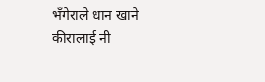भँगेराले धान खाने कीरालाई नी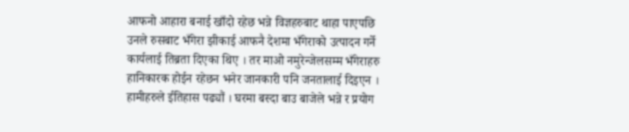आफनो आहारा बनाई खाँदो रहेछ भन्ने विज्ञहरुबाट थाहा पाएपछि उनले रुसबाट भँगेरा झीकाई आफनै देशमा भँगेराको उत्पादन गर्ने कार्यलाई तिब्रता दिएका थिए । तर माओ नमुरेन्जेलसम्म भँगेराहरु हानिकारक होईन रहेछन भनेर जानकारी पनि जनतालाई दिइएन । हामीहरुले ईतिहास पढ्यौं । घरमा बस्दा बाउ बाजेले भन्ने र प्रयोग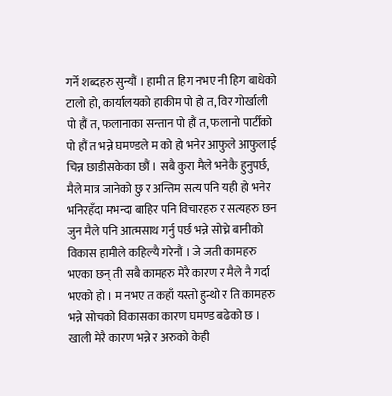गर्ने शब्दहरु सुन्यौं । हामी त हिग नभए नी हिग बाधेको टालो हो, कार्यालयको हाकीम पो हो त, विर गोर्खाली पो हौं त, फलानाका सन्तान पो हौं त, फलानो पार्टीको पो हौं त भन्ने घमण्डले म को हो भनेर आफुले आफुलाई चिन्न छाडीसकेका छौं । सबै कुरा मैले भनेकै हुनुपर्छ, मैले मात्र जानेको छु र अन्तिम सत्य पनि यही हो भनेर भनिरहँदा मभन्दा बाहिर पनि विचारहरु र सत्यहरु छन जुन मैले पनि आत्मसाथ गर्नु पर्छ भन्ने सोच्ने बानीको विकास हामीले कहिल्यै गरेनौं । जे जती कामहरु भएका छन् ती सबै कामहरु मेरै कारण र मैले नै गर्दा भएको हो । म नभए त कहाँ यस्तो हुन्थो र ति कामहरु भन्ने सोचको विकासका कारण घमण्ड बढेको छ । खाली मेरै कारण भन्ने र अरुको केही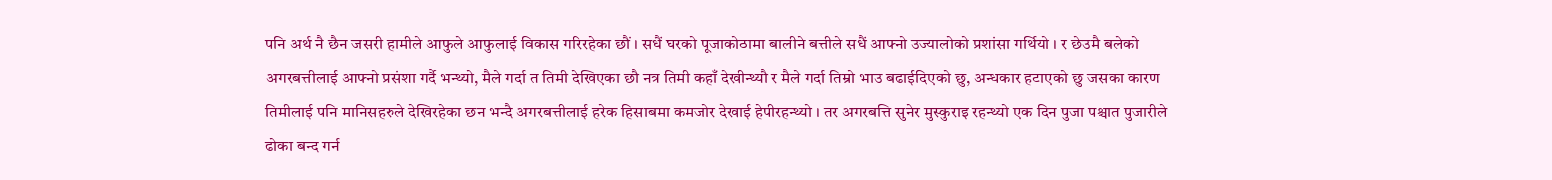पनि अर्थ नै छैन जसरी हामीले आफुले आफुलाई विकास गरिरहेका छौं । सधैं घरको पूजाकोठामा बालीने बत्तीले सधैं आफ्नो उज्यालोको प्रशांसा गर्थियो । र छेउमै बलेको अगरबत्तीलाई आफ्नो प्रसंशा गर्दै भन्थ्यो, मैले गर्दा त तिमी देखिएका छौ नत्र तिमी कहाँ देखीन्थ्यौ र मैले गर्दा तिम्रो भाउ बढाईदिएको छु, अन्धकार हटाएको छु जसका कारण तिमीलाई पनि मानिसहरुले देखिरहेका छन भन्दै अगरबत्तीलाई हरेक हिसाबमा कमजोर देखाई हेपीरहन्थ्यो । तर अगरबत्ति सुनेर मुस्कुराइ रहन्थ्यो एक दिन पुजा पश्चात पुजारीले ढोका बन्द गर्न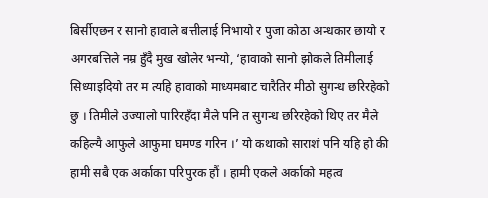बिर्सीएछन र सानो हावाले बत्तीलाई निभायो र पुजा कोठा अन्धकार छायो र अगरबत्तिले नम्र हुँदै मुख खोलेर भन्यो, ‘हावाको सानो झोकले तिमीलाई सिध्याइदियो तर म त्यहि हावाको माध्यमबाट चारैतिर मीठो सुगन्ध छरिरहेको छु । तिमीले उज्यालो पारिरहँदा मैले पनि त सुगन्ध छरिरहेको थिए तर मैले कहिल्यै आफुले आफुमा घमण्ड गरिन ।’ यो कथाको साराशं पनि यहि हो की हामी सबै एक अर्काका परिपुरक हौं । हामी एकले अर्काको महत्व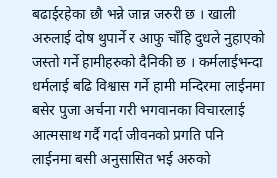बढाईरहेका छौ भन्ने जान्न जरुरी छ । खाली अरुलाई दोष थुपार्ने र आफु चाँहि दुधले नुहाएको जस्तो गर्ने हामीहरुको दैनिकी छ । कर्मलाईभन्दा धर्मलाई बढि विश्वास गर्ने हामी मन्दिरमा लाईनमा बसेर पुजा अर्चना गरी भगवानका विचारलाई आत्मसाथ गर्दै गर्दा जीवनको प्रगति पनि लाईनमा बसी अनुसासित भई अरुको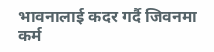भावनालाई कदर गर्दै जिवनमा कर्म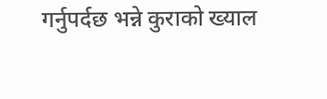गर्नुपर्दछ भन्ने कुराको ख्याल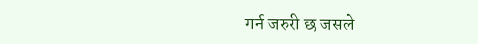गर्न जरुरी छ जसले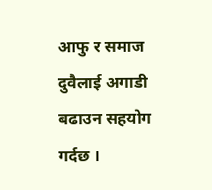आफु र समाज दुवैलाई अगाडी बढाउन सहयोग गर्दछ ।